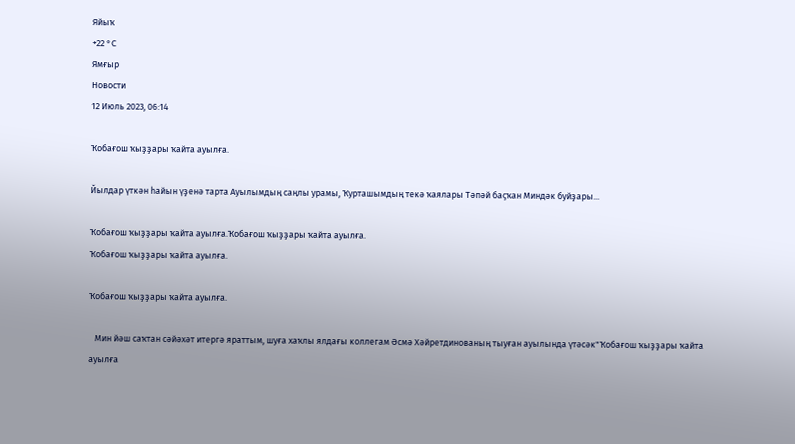Яйыҡ
+22 °С
Ямғыр
Новости
12 Июль 2023, 06:14

Ҡобағош ҡыҙҙары ҡайта ауылға.

Йылдар үткән һайын үҙенә тарта Ауылымдың саңлы урамы, Ҡурташымдың текә ҡаялары Тәпәй баҫҡан Миндәк буйҙары...

Ҡобағош ҡыҙҙары ҡайта ауылға.Ҡобағош ҡыҙҙары ҡайта ауылға.
Ҡобағош ҡыҙҙары ҡайта ауылға.

Ҡобағош ҡыҙҙары ҡайта ауылға.

   Мин йәш саҡтан сәйәхәт итергә яраттым, шуға хаҡлы ялдағы коллегам Әсмә Хәйретдинованың тыуған ауылында үтәсәк"Ҡобағош ҡыҙҙары ҡайта ауылға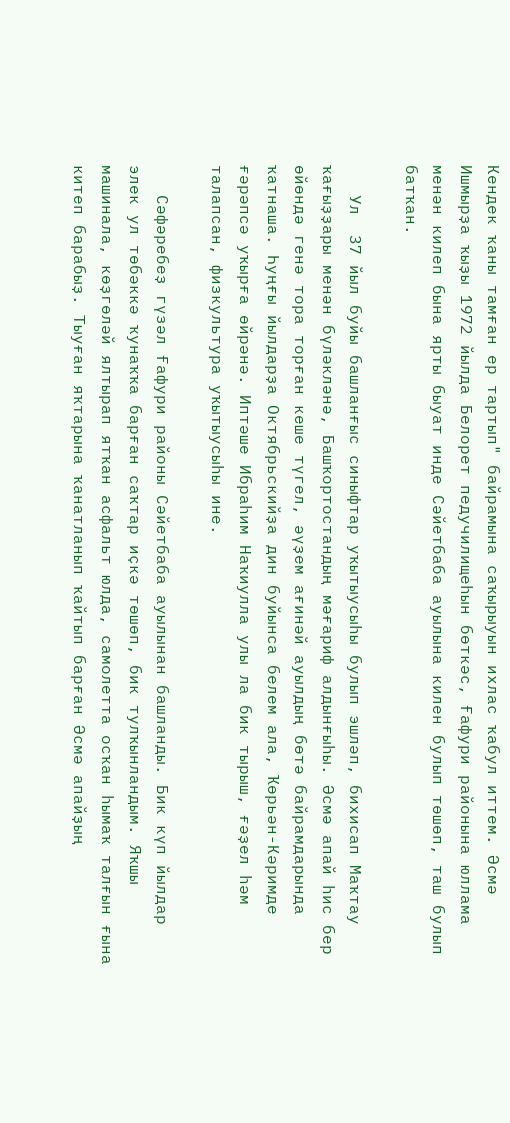Кендек ҡаны тамған ер тартып" байрамына саҡырыуын ихлас ҡабул иттем. Әсмә Ишмырҙа ҡыҙы 1972 йылда Белорет педучилищеһын бөткәс, Ғафури районына юллама менән килеп бына ярты быуат инде Сәйетбаба ауылына килен булып төшөп, таш булып батҡан.

   Ул  37 йыл буйы башланғыс синыфтар уҡытыусыһы булып эшләп, бихисап Маҡтау ҡағыҙҙары менән бүләкләнә, Башҡортостандың мәғариф алдынғыһы. Әсмә апай һис бер өйөндә генә тора торған кеше түгел, әүҙем ағинәй ауылдың бөтә байрамдарында ҡатнаша. Һуңғы йылдарҙа Октябрьскийҙа дин буйынса белем ала, Ҡөрьән-Кәримде ғәрәпсә уҡырға өйрәнә. Иптәше Ибраһим Наҡиулла улы ла бик тырыш, ғәҙел һәм талапсан, физкультура уҡытыусыһы ине.

   Сәфәребеҙ гүзәл Ғафури районы Сәйетбаба ауылынан башланды. Бик күп йылдар элек ул төбәккә ҡунаҡҡа барған саҡтар иҫкә төшөп, бик тулҡынландым. Яҡшы машинала, көҙгөләй ялтырап ятҡан асфальт юлда, самолетта осҡан һымаҡ талғын ғына китеп барабыҙ. Тыуған яҡтарына ҡанатланып ҡайтып барған Әсмә апайҙың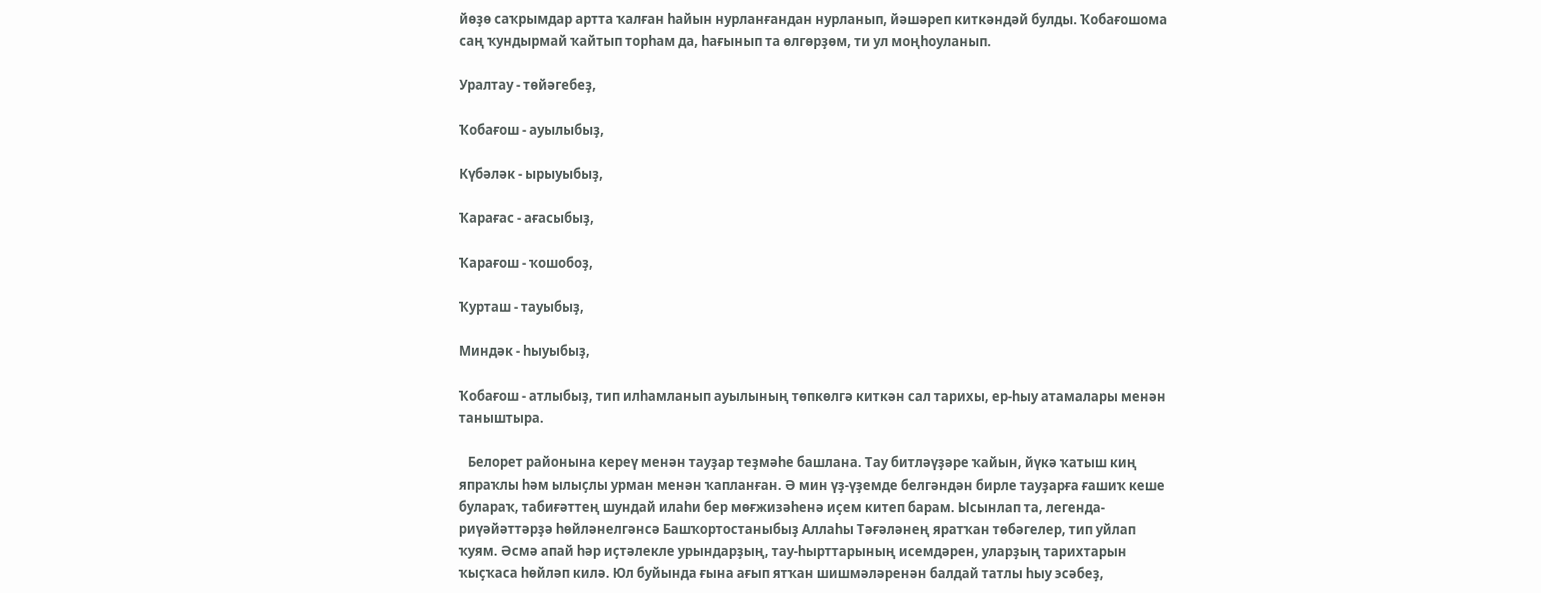йөҙө саҡрымдар артта ҡалған һайын нурланғандан нурланып, йәшәреп киткәндәй булды. Ҡобағошома саң ҡундырмай ҡайтып торһам да, һағынып та өлгөрҙөм, ти ул моңһоуланып.

Уралтау - төйәгебеҙ,

Ҡобағош - ауылыбыҙ,

Күбәләк - ырыуыбыҙ,

Ҡарағас - ағасыбыҙ,

Ҡарағош - ҡошобоҙ,

Ҡурташ - тауыбыҙ,

Миндәк - һыуыбыҙ,

Ҡобағош - атлыбыҙ, тип илһамланып ауылының төпкөлгә киткән сал тарихы, ер-һыу атамалары менән таныштыра.

   Белорет районына кереү менән тауҙар теҙмәһе башлана. Тау битләүҙәре ҡайын, йүкә ҡатыш киң япраҡлы һәм ылыҫлы урман менән ҡапланған. Ә мин үҙ-үҙемде белгәндән бирле тауҙарға ғашиҡ кеше булараҡ, табиғәттең шундай илаһи бер мөғжизәһенә иҫем китеп барам. Ысынлап та, легенда-риүәйәттәрҙә һөйләнелгәнсә Башҡортостаныбыҙ Аллаһы Тәғәләнең яратҡан төбәгелер, тип уйлап ҡуям. Әсмә апай һәр иҫтәлекле урындарҙың, тау-һырттарының исемдәрен, уларҙың тарихтарын ҡыҫҡаса һөйләп килә. Юл буйында ғына ағып ятҡан шишмәләренән балдай татлы һыу эсәбеҙ,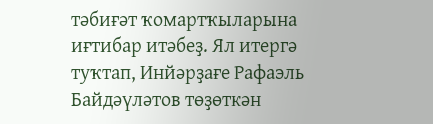тәбиғәт ҡомартҡыларына иғтибар итәбеҙ. Ял итергә туҡтап, Инйәрҙағе Рафаэль Байдәүләтов төҙөткән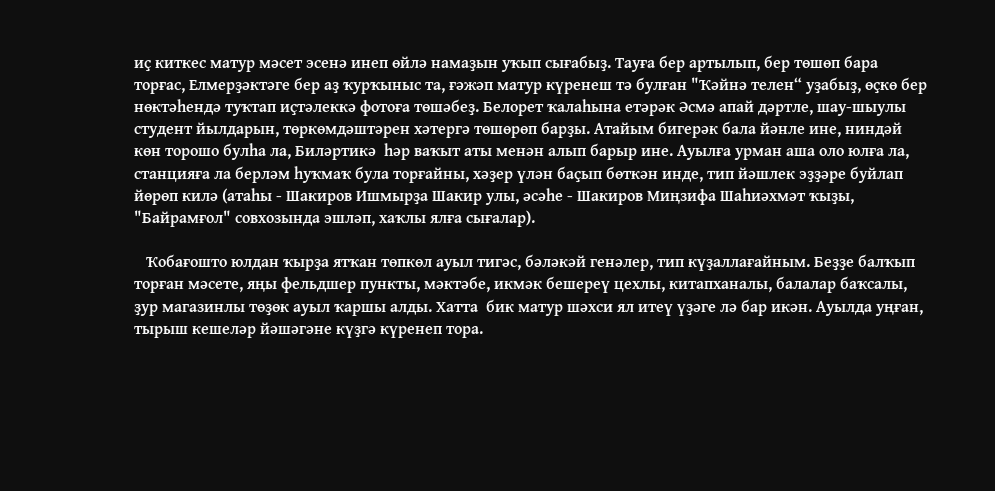иҫ киткес матур мәсет эсенә инеп өйлә намаҙын уҡып сығабыҙ. Тауға бер артылып, бер төшөп бара торғас, Елмерҙәктәге бер аҙ ҡурҡыныс та, ғәжәп матур күренеш тә булған "Ҡәйнә телен“ уҙабыҙ, өҫкө бер нөктәһендә туҡтап иҫтәлеккә фотоға төшәбеҙ. Белорет ҡалаһына етәрәк Әсмә апай дәртле, шау-шыулы студент йылдарын, төркөмдәштәрен хәтергә төшөрөп барҙы. Атайым бигерәк бала йәнле ине, ниндәй көн торошо булһа ла, Биләртикә  һәр ваҡыт аты менән алып барыр ине. Ауылға урман аша оло юлға ла, станцияға ла берләм һуҡмаҡ була торғайны, хәҙер үлән баҫып бөткән инде, тип йәшлек эҙҙәре буйлап йөрөп килә (атаһы - Шакиров Ишмырҙа Шакир улы, әсәһе - Шакиров Миңзифа Шаһиәхмәт ҡыҙы, "Байрамғол" совхозында эшләп, хаҡлы ялға сығалар).

   Ҡобағошто юлдан ҡырҙа ятҡан төпкөл ауыл тигәс, бәләкәй генәлер, тип күҙаллағайным. Беҙҙе балҡып торған мәсете, яңы фельдшер пункты, мәктәбе, икмәк бешереү цехлы, китапханалы, балалар баҡсалы, ҙур магазинлы төҙөк ауыл ҡаршы алды. Хатта  бик матур шәхси ял итеү үҙәге лә бар икән. Ауылда уңған, тырыш кешеләр йәшәгәне күҙгә күренеп тора.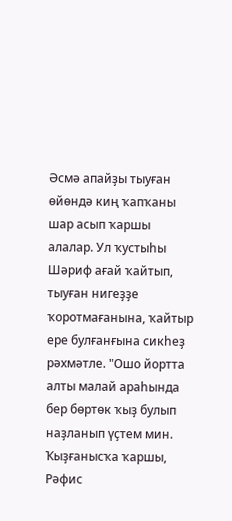Әсмә апайҙы тыуған өйөндә киң ҡапҡаны шар асып ҡаршы алалар. Ул ҡустыһы Шәриф ағай ҡайтып, тыуған нигеҙҙе ҡоротмағанына, ҡайтыр ере булғанғына сикһеҙ рәхмәтле. "Ошо йортта алты малай араһында бер бөртөк ҡыҙ булып наҙланып үҫтем мин. Ҡыҙғанысҡа ҡаршы, Рәфис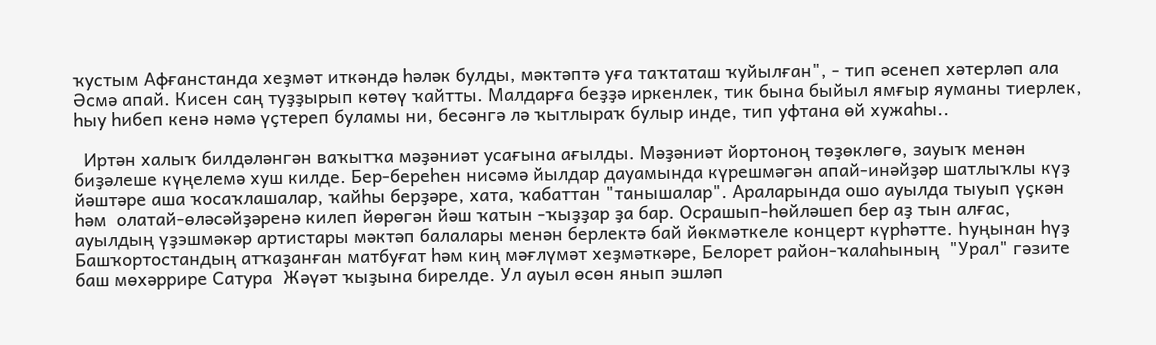ҡустым Афғанстанда хеҙмәт иткәндә һәләк булды, мәктәптә уға таҡтаташ ҡуйылған", - тип әсенеп хәтерләп ала Әсмә апай. Кисен саң туҙҙырып көтөү ҡайтты. Малдарға беҙҙә иркенлек, тик бына быйыл ямғыр яуманы тиерлек, һыу һибеп кенә нәмә үҫтереп буламы ни, бесәнгә лә ҡытлыраҡ булыр инде, тип уфтана өй хужаһы..

  Иртән халыҡ билдәләнгән ваҡытҡа мәҙәниәт усағына ағылды. Мәҙәниәт йортоноң төҙөклөгө, зауыҡ менән биҙәлеше күңелемә хуш килде. Бер-береһен нисәмә йылдар дауамында күрешмәгән апай-инәйҙәр шатлыҡлы күҙ йәштәре аша ҡосаҡлашалар, ҡайһы берҙәре, хата, ҡабаттан "танышалар". Араларында ошо ауылда тыуып үҫкән һәм  олатай-өләсәйҙәренә килеп йөрөгән йәш ҡатын -ҡыҙҙар ҙа бар. Осрашып-һөйләшеп бер аҙ тын алғас, ауылдың үҙэшмәкәр артистары мәктәп балалары менән берлектә бай йөкмәткеле концерт күрһәтте. Һуңынан һүҙ Башҡортостандың атҡаҙанған матбуғат һәм киң мәғлүмәт хеҙмәткәре, Белорет район-ҡалаһының  "Урал" гәзите баш мөхәррире Сатура  Жәүәт ҡыҙына бирелде. Ул ауыл өсөн янып эшләп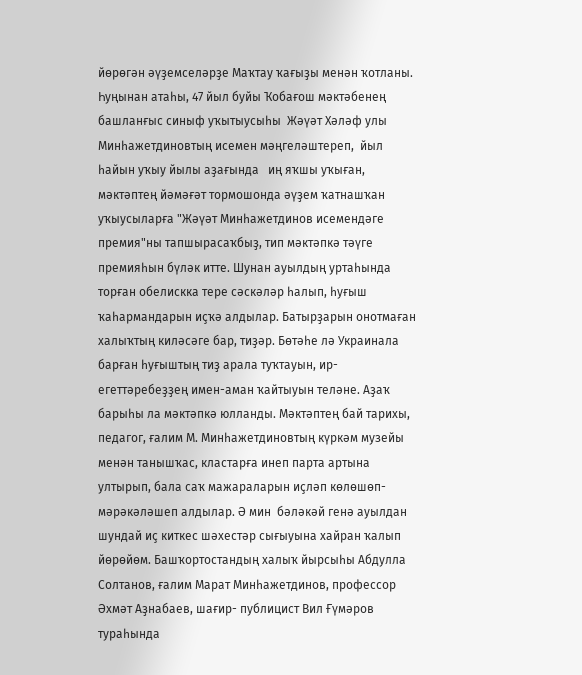йөрөгән әүҙемселәрҙе Маҡтау ҡағыҙы менән ҡотланы. Һуңынан атаһы, 47 йыл буйы Ҡобағош мәктәбенең башланғыс синыф уҡытыусыһы  Жәүәт Хәләф улы Минһажетдиновтың исемен мәңгеләштереп,  йыл һайын уҡыу йылы аҙағында   иң яҡшы уҡыған, мәктәптең йәмәғәт тормошонда әүҙем ҡатнашҡан уҡыусыларға "Жәүәт Минһажетдинов исемендәге премия"ны тапшырасаҡбыҙ, тип мәктәпкә тәүге премияһын бүләк итте. Шунан ауылдың уртаһында торған обелискка тере сәскәләр һалып, һуғыш ҡаһармандарын иҫҡә алдылар. Батырҙарын онотмаған халыҡтың киләсәге бар, тиҙәр. Бөтәһе лә Украинала барған һуғыштың тиҙ арала туҡтауын, ир-егеттәребеҙҙең имен-аман ҡайтыуын теләне. Аҙаҡ барыһы ла мәктәпкә юлланды. Мәктәптең бай тарихы, педагог, ғалим М. Минһажетдиновтың күркәм музейы менән танышҡас, кластарға инеп парта артына ултырып, бала саҡ мажараларын иҫләп көлөшөп-мәрәкәләшеп алдылар. Ә мин  бәләкәй генә ауылдан шундай иҫ киткес шәхестәр сығыуына хайран ҡалып йөрөйөм. Башҡортостандың халыҡ йырсыһы Абдулла Солтанов, ғалим Марат Минһажетдинов, профессор Әхмәт Аҙнабаев, шағир- публицист Вил Ғүмәров тураһында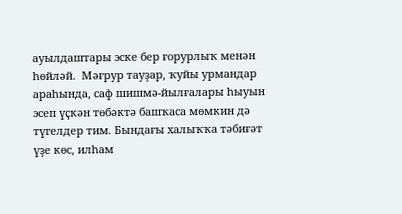ауылдаштары эске бер ғорурлыҡ менән һөйләй.  Мәғрур тауҙар, ҡуйы урмандар араһында, саф шишмә-йылғалары һыуын эсеп үҫкән төбәктә башҡаса мөмкин дә түгелдер тим. Бындағы халыҡҡа тәбиғәт үҙе көс, илһам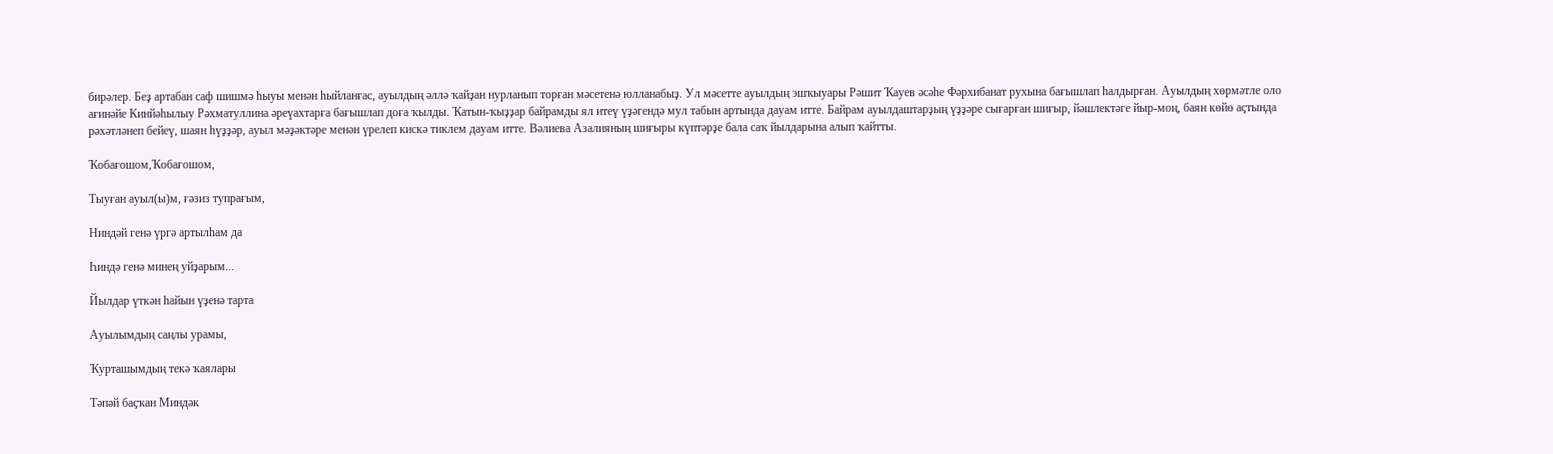бирәлер. Беҙ артабан саф шишмә һыуы менән һыйланғас, ауылдың әллә ҡайҙан нурланып торған мәсетенә юлланабыҙ. Ул мәсетте ауылдың эшҡыуары Рәшит Ҡауев әсәһе Фәрхибанат рухына бағышлап һалдырған. Ауылдың хөрмәтле оло ағинәйе Кинйәһылыу Рәхматуллина әреүахтарға бағышлап доға ҡылды. Ҡатын-ҡыҙҙар байрамды ял итеү үҙәгендә мул табын артында дауам итте. Байрам ауылдаштарҙың үҙҙәре сығарған шиғыр, йәшлектәге йыр-моң, баян көйө аҫтында рәхәтләнеп бейеү, шаян һүҙҙәр, ауыл мәҙәктәре менән үрелеп кискә тиклем дауам итте. Вәлиева Азалияның шиғыры күптәрҙе бала саҡ йылдарына алып ҡайтты.

Ҡобағошом,Ҡобағошом,

Тыуған ауыл(ы)м, ғәзиз тупрағым,

Ниндәй генә үргә артылһам да

Һиндә генә минең уйҙарым...

Йылдар үткән һайын үҙенә тарта

Ауылымдың саңлы урамы,

Ҡурташымдың текә ҡаялары

Тәпәй баҫҡан Миндәк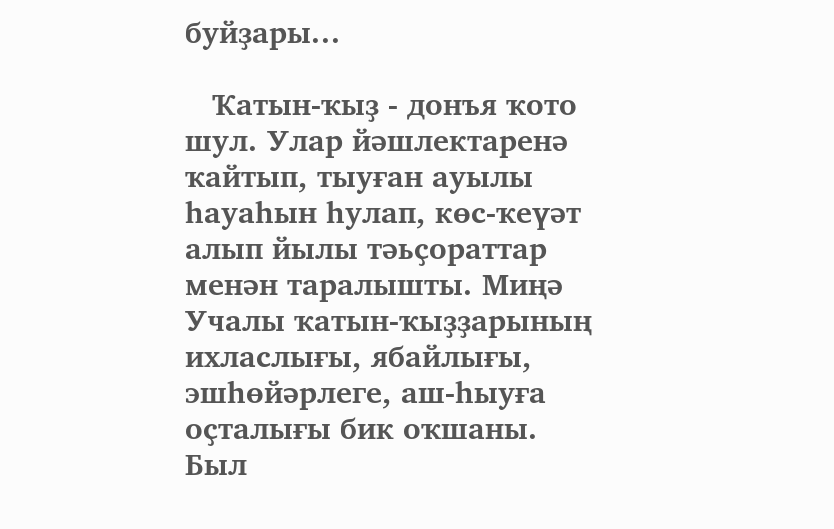буйҙары...

   Ҡатын-ҡыҙ - донъя ҡото шул. Улар йәшлектаренә ҡайтып, тыуған ауылы һауаһын һулап, көс-ҡеүәт алып йылы тәьҫораттар менән таралышты. Миңә Учалы ҡатын-ҡыҙҙарының ихласлығы, ябайлығы, эшһөйәрлеге, аш-һыуға оҫталығы бик оҡшаны. Был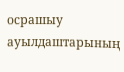осрашыу ауылдаштарының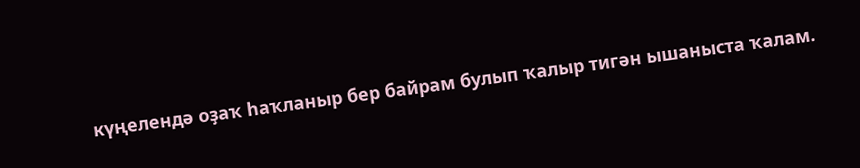күңелендә оҙаҡ һаҡланыр бер байрам булып ҡалыр тигән ышаныста ҡалам.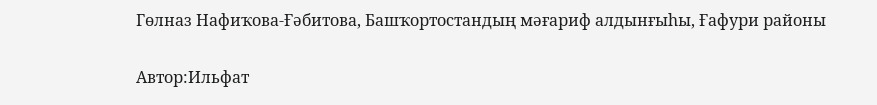Гөлназ Нафиҡова-Ғәбитова, Башҡортостандың мәғариф алдынғыһы, Ғафури районы

Автор:Ильфат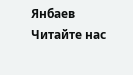Янбаев
Читайте нас